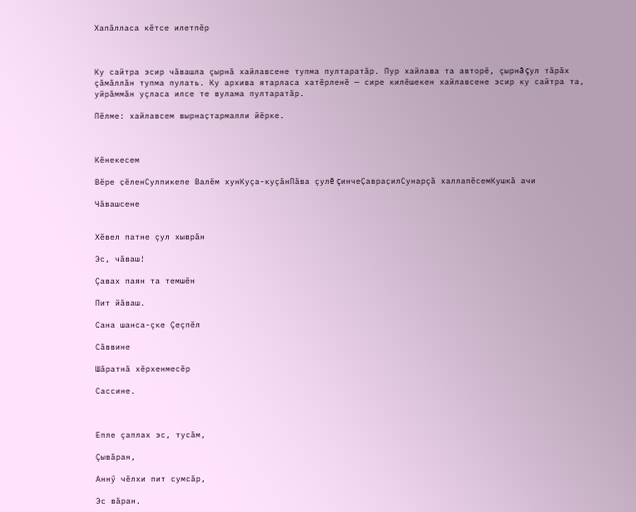Хапăлласа кĕтсе илетпĕр



Ку сайтра эсир чăвашла çырнă хайлавсене тупма пултаратăр. Пур хайлава та авторĕ, çырнă çул тăрăх çăмăллăн тупма пулать. Ку архива ятарласа хатĕрленĕ — сире килĕшекен хайлавсене эсир ку сайтра та, уйрăммăн уçласа илсе те вулама пултаратăр.

Пӗлме: хайлавсем вырнаҫтармалли йӗрке.



Кĕнекесем

Вӗре ҫӗленСулпикепе Валĕм хунКуçа-куçăнПăва çулĕ çинчеҪавраҫилСунарçă халлапĕсемКушкă ачи

Чăвашсене


Хĕвел патне çул хыврăн

Эс, чăваш!

Çавах паян та темшĕн

Пит йăваш.

Сана шанса-çке Çеçпĕл

Сăввине

Шăратнă хĕрхенмесĕр

Сассине.



Епле çаплах эс, тусăм,

Çывăран,

Аннӳ чĕлхи пит сумсăр,

Эс вăран.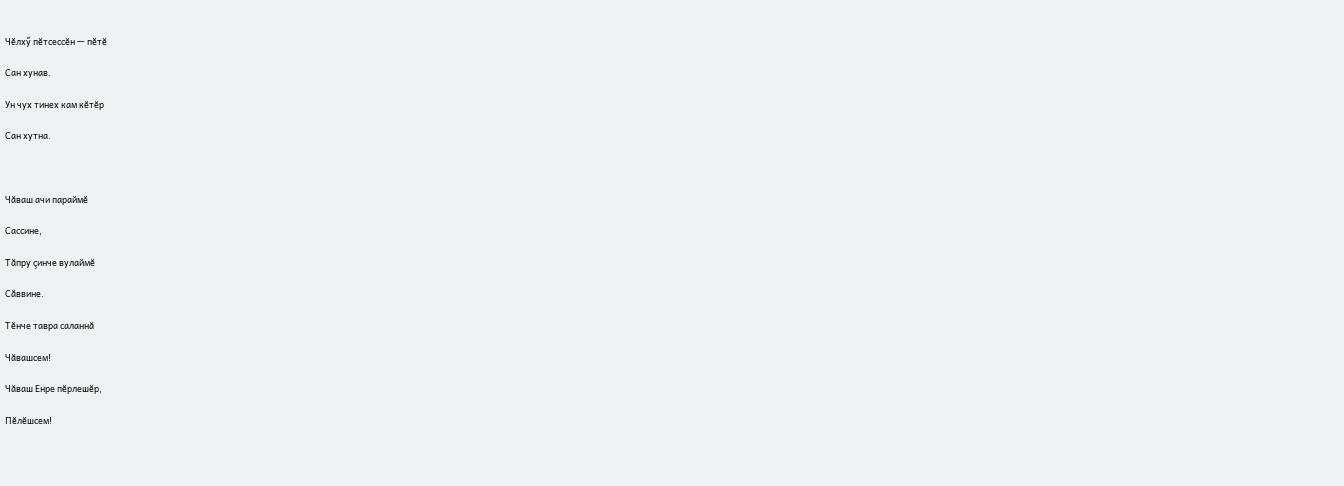Чĕлхӳ пĕтсессĕн — пĕтĕ

Сан хунав.

Ун чух тинех кам кĕтĕр

Сан хутна.



Чăваш ачи параймĕ

Сассине,

Тăпру çинче вулаймĕ

Сăввине.

Тĕнче тавра саланнă

Чăвашсем!

Чăваш Енре пĕрлешĕр,

Пĕлĕшсем!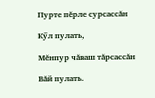Пурте пĕрле сурсассăн

Кӳл пулать,

Мĕнпур чăваш тăрсассăн

Вăй пулать.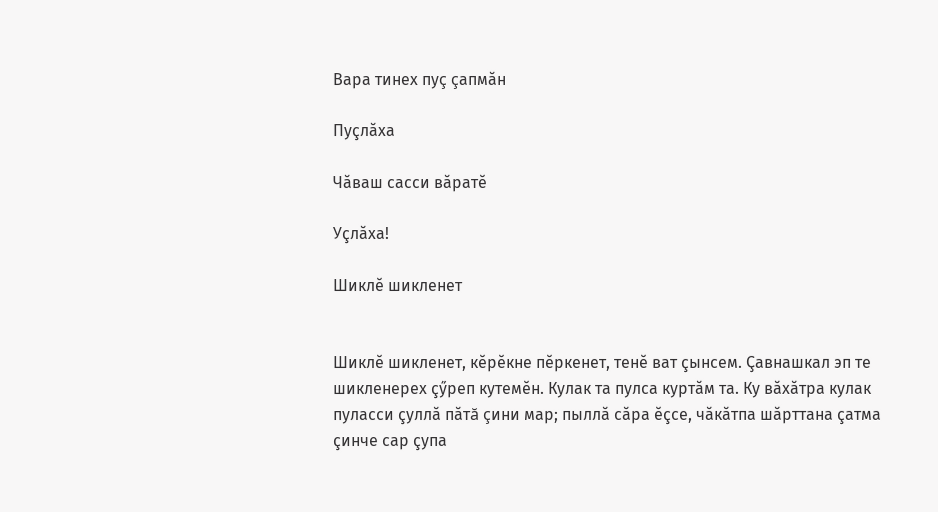Вара тинех пуç çапмăн

Пуçлăха

Чăваш сасси вăратĕ

Уçлăха!

Шиклĕ шикленет


Шиклĕ шикленет, кĕрĕкне пĕркенет, тенĕ ват çынсем. Çавнашкал эп те шикленерех çӳреп кутемĕн. Кулак та пулса куртăм та. Ку вăхăтра кулак пуласси çуллă пăтă çини мар; пыллă сăра ĕçсе, чăкăтпа шăрттана çатма çинче сар çупа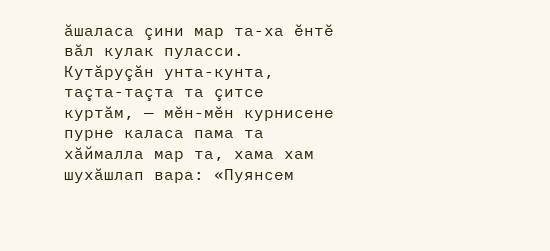ăшаласа çини мар та-ха ĕнтĕ вăл кулак пуласси. Кутăруçăн унта-кунта, таçта-таçта та çитсе куртăм, — мĕн-мĕн курнисене пурне каласа пама та хăймалла мар та, хама хам шухăшлап вара: «Пуянсем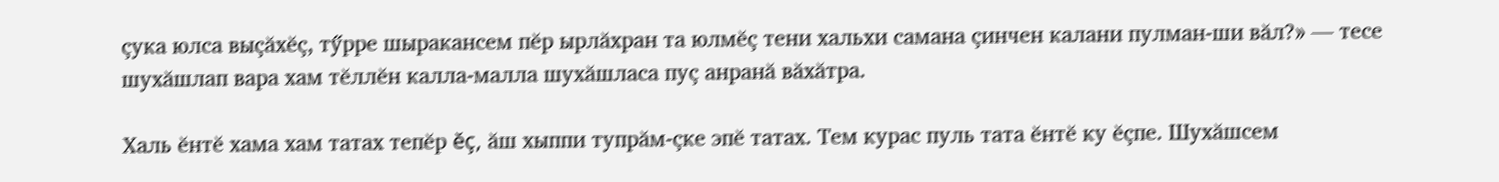çука юлса выçăхĕç, тӳрре шыракансем пĕр ырлăхран та юлмĕç тени хальхи самана çинчен калани пулман-ши вăл?» — тесе шухăшлап вара хам тĕллĕн калла-малла шухăшласа пуç анранă вăхăтра.

Халь ĕнтĕ хама хам татах тепĕр ĕç, ăш хыппи тупрăм-çке эпĕ татах. Тем курас пуль тата ĕнтĕ ку ĕçпе. Шухăшсем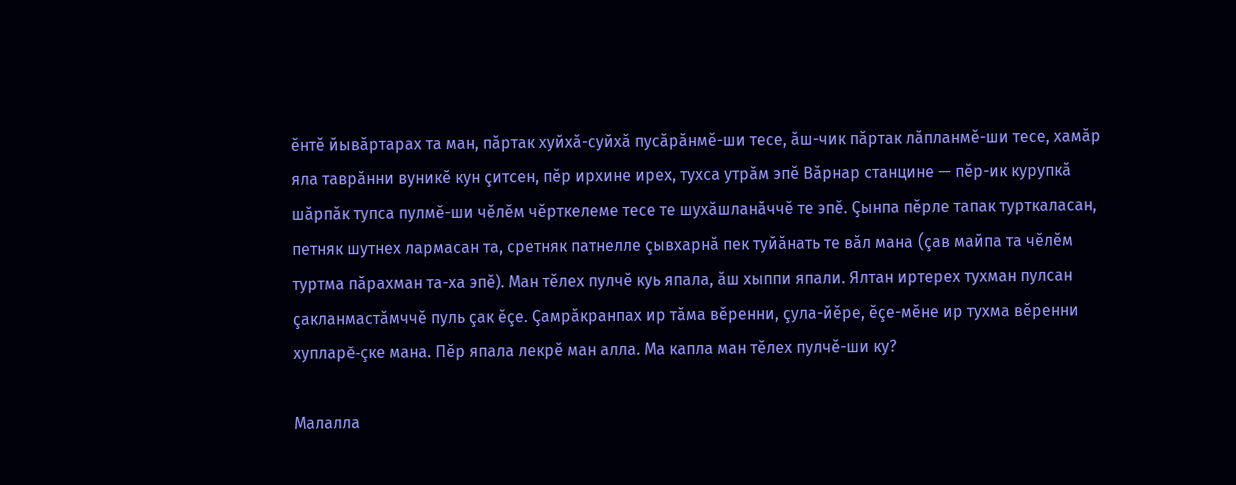ĕнтĕ йывăртарах та ман, пăртак хуйхă-суйхă пусăрăнмĕ-ши тесе, ăш-чик пăртак лăпланмĕ-ши тесе, хамăр яла таврăнни вуникĕ кун çитсен, пĕр ирхине ирех, тухса утрăм эпĕ Вăрнар станцине — пĕр-ик курупкă шăрпăк тупса пулмĕ-ши чĕлĕм чĕрткелеме тесе те шухăшланăччĕ те эпĕ. Çынпа пĕрле тапак турткаласан, петняк шутнех лармасан та, сретняк патнелле çывхарнă пек туйăнать те вăл мана (çав майпа та чĕлĕм туртма пăрахман та-ха эпĕ). Ман тĕлех пулчĕ куь япала, ăш хыппи япали. Ялтан иртерех тухман пулсан çакланмастăмччĕ пуль çак ĕçе. Çамрăкранпах ир тăма вĕренни, çула-йĕре, ĕçе-мĕне ир тухма вĕренни хупларĕ-çке мана. Пĕр япала лекрĕ ман алла. Ма капла ман тĕлех пулчĕ-ши ку?

Малалла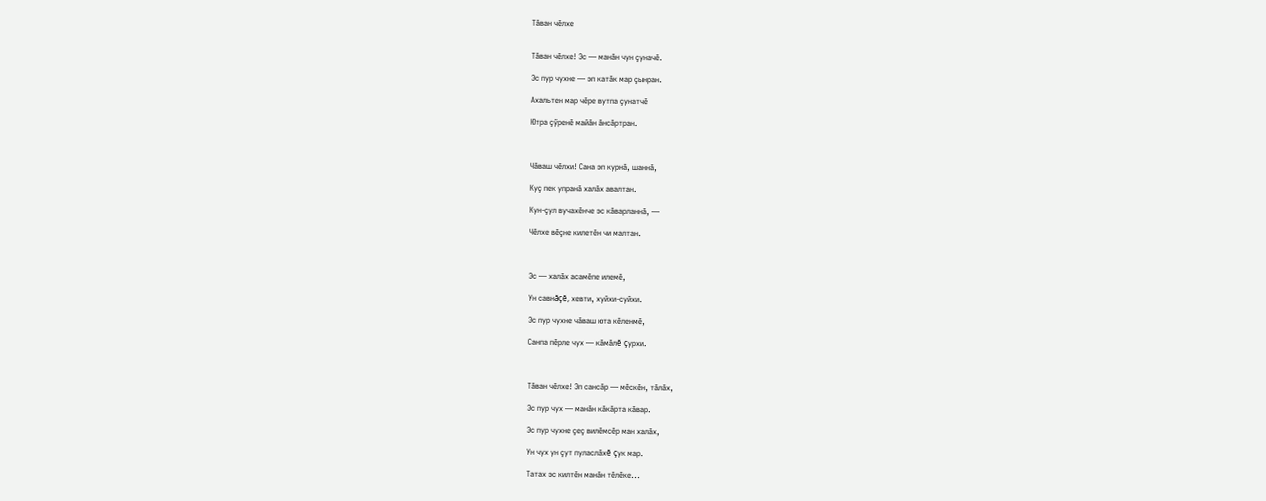Тăван чĕлхе


Тăван чĕлхе! Эс — манăн чун çуначĕ.

Эс пур чухне — эп катăк мар çынран.

Ахальтен мар чĕре вутпа çунатчĕ

Ютра çӳренĕ майăн ăнсăртран.



Чăваш чĕлхи! Сана эп курнă, шаннă,

Куç пек упранă халăх авалтан.

Кун-çул вучахĕнче эс кăварланнă, —

Чĕлхе вĕçне килетĕн чи малтан.



Эс — халăх асамĕпе илемĕ,

Ун савнăçĕ, хевти, хуйхи-суйхи.

Эс пур чухне чăваш юта кĕленмĕ,

Санпа пĕрле чух — кăмăлĕ çурхи.



Тăван чĕлхе! Эп сансăр — мĕскĕн, тăлăх,

Эс пур чух — манăн кăкăрта кăвар.

Эс пур чухне çеç вилĕмсĕр ман халăх,

Ун чух ун çут пуласлăхĕ çук мар.

Татах эс килтĕн манăн тĕлĕке...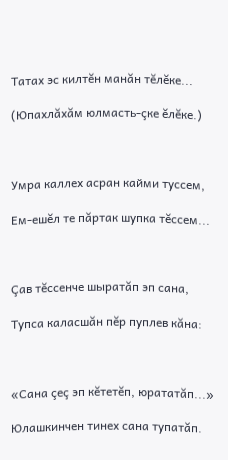Татах эс килтĕн манăн тĕлĕке...

(Юпахлăхăм юлмасть-çке ĕлĕке.)



Умра каллех асран кайми туссем,

Ем-ешĕл те пăртак шупка тĕссем...



Çав тĕссенче шыратăп эп сана,

Тупса каласшăн пĕр пуплев кăна:



«Сана çеç эп кĕтетĕп, юрататăп...»

Юлашкинчен тинех сана тупатăп.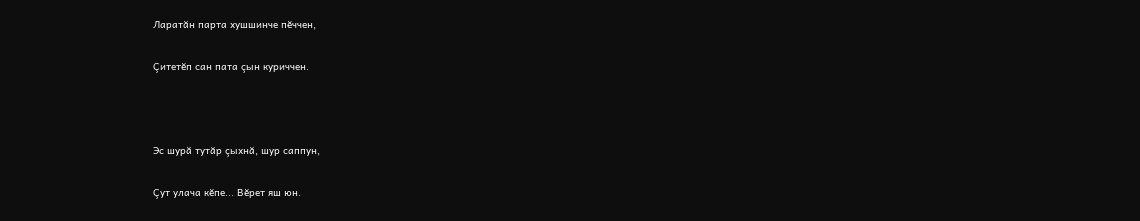Ларатăн парта хушшинче пĕччен,

Çитетĕп сан пата çын куриччен.



Эс шурă тутăр çыхнă, шур саппун,

Çут улача кĕпе... Вĕрет яш юн.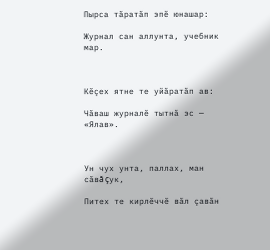Пырса тăратăп эпĕ юнашар:

Журнал сан аллунта, учебник мар.



Кĕçех ятне те уйăратăп ав:

Чăваш журналĕ тытнă эс — «Ялав».



Ун чух унта, паллах, ман сăвă çук,

Питех те кирлĕччĕ вăл çавăн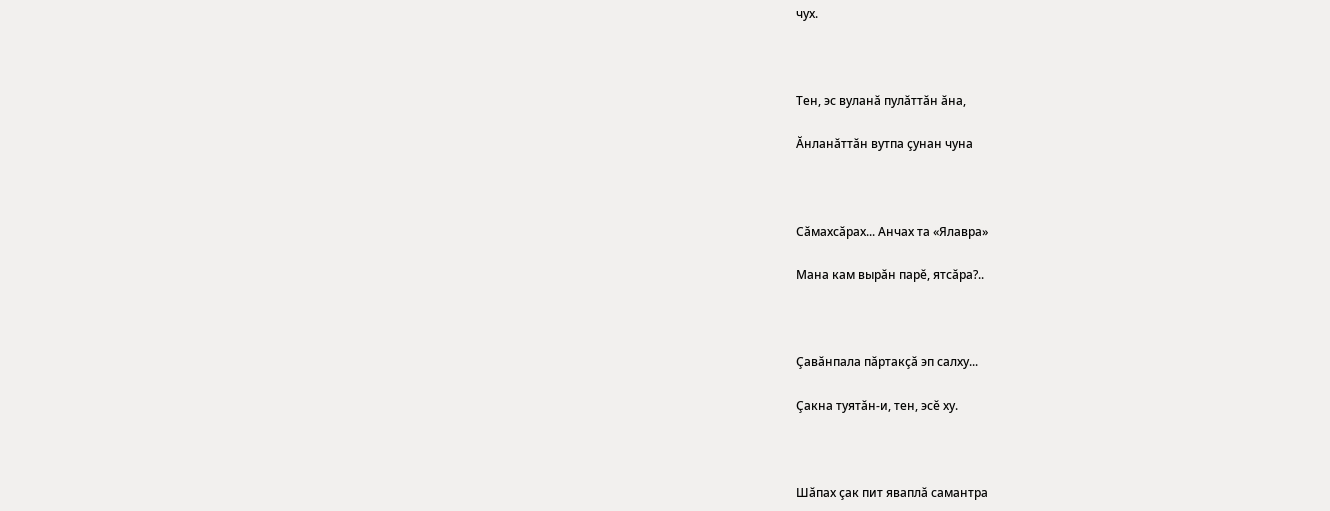чух.



Тен, эс вуланă пулăттăн ăна,

Ăнланăттăн вутпа çунан чуна



Сăмахсăрах... Анчах та «Ялавра»

Мана кам вырăн парĕ, ятсăра?..



Çавăнпала пăртакçă эп салху...

Çакна туятăн-и, тен, эсĕ ху.



Шăпах çак пит яваплă самантра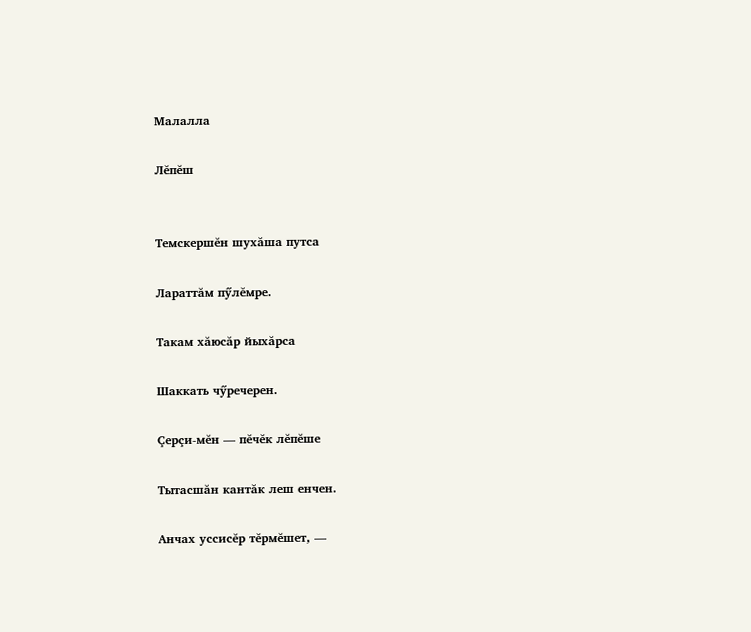Малалла

Лĕпĕш


Темскершĕн шухăша путса

Лараттăм пӳлĕмре.

Такам хăюсăр йыхăрса

Шаккать чӳречерен.

Çерçи-мĕн — пĕчĕк лĕпĕше

Тытасшăн кантăк леш енчен.

Анчах уссисĕр тĕрмĕшет, —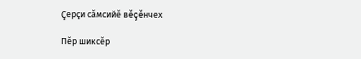Çерçи сăмсийĕ вĕçĕнчех

Пĕр шиксĕр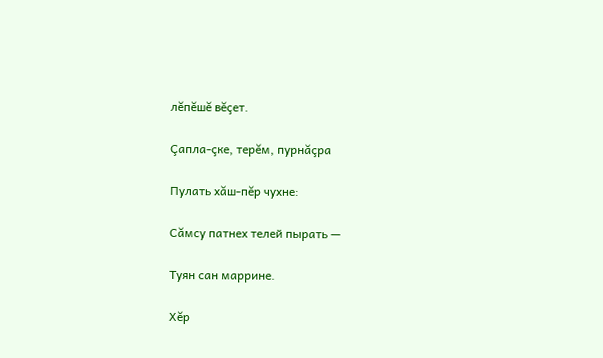лĕпĕшĕ вĕçет.

Çапла-çке, терĕм, пурнăçра

Пулать хăш-пĕр чухне:

Сăмсу патнех телей пырать —

Туян сан маррине.

Хĕр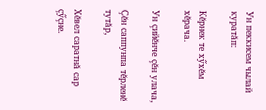Ун пеккисем чылай куратăп:

Кĕрнек те хӳхĕм хĕрача.

Ун çийĕнче çĕн улача,

Çĕн саппунпа тĕрленĕ тутăр,

Хĕвел саратнă сар çӳçне.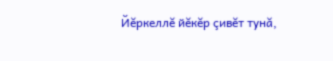Йĕркеллĕ йĕкĕр çивĕт тунă,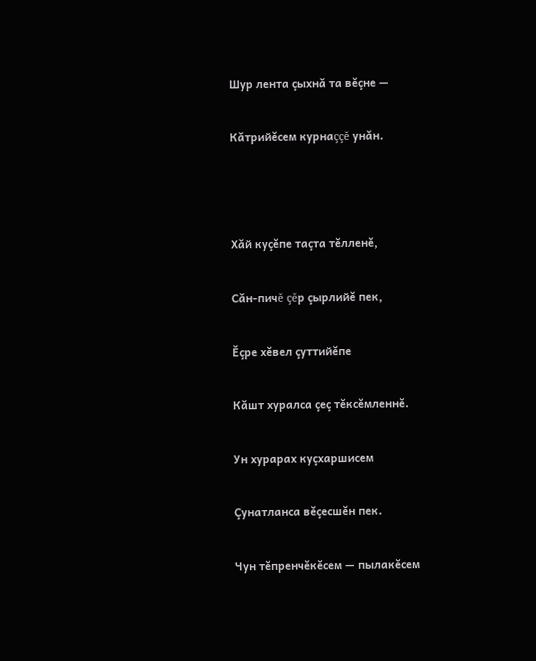Шур лента çыхнă та вĕçне —

Кăтрийĕсем курнаççĕ унăн.



Хăй куçĕпе таçта тĕлленĕ,

Сăн-пичĕ çĕр çырлийĕ пек,

Ĕçре хĕвел çуттийĕпе

Кăшт хуралса çеç тĕксĕмленнĕ.

Ун хурарах куçхаршисем

Çунатланса вĕçесшĕн пек.

Чун тĕпренчĕкĕсем — пылакĕсем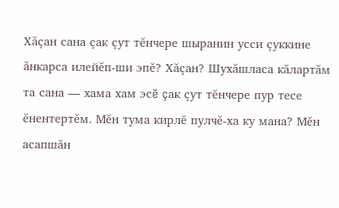Хăçан сана çак çут тĕнчере шыранин усси çуккине ăнкарса илейĕп-ши эпĕ? Хăçан? Шухăшласа кăлартăм та сана — хама хам эсĕ çак çут тĕнчере пур тесе ĕнентертĕм. Мĕн тума кирлĕ пулчĕ-ха ку мана? Мĕн асапшăн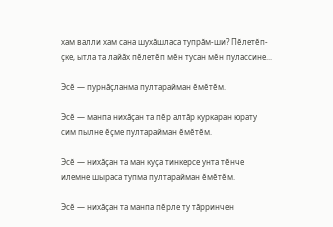хам валли хам сана шухăшласа тупрăм-ши? Пĕлетĕп-çке, ытла та лайăх пĕлетĕп мĕн тусан мĕн пулассине...

Эсĕ — пурнăçланма пултарайман ĕмĕтĕм.

Эсĕ — манпа нихăçан та пĕр алтăр куркаран юрату сим пылне ĕçме пултарайман ĕмĕтĕм.

Эсĕ — нихăçан та ман куçа тинкерсе унта тĕнче илемне шыраса тупма пултарайман ĕмĕтĕм.

Эсĕ — нихăçан та манпа пĕрле ту тăрринчен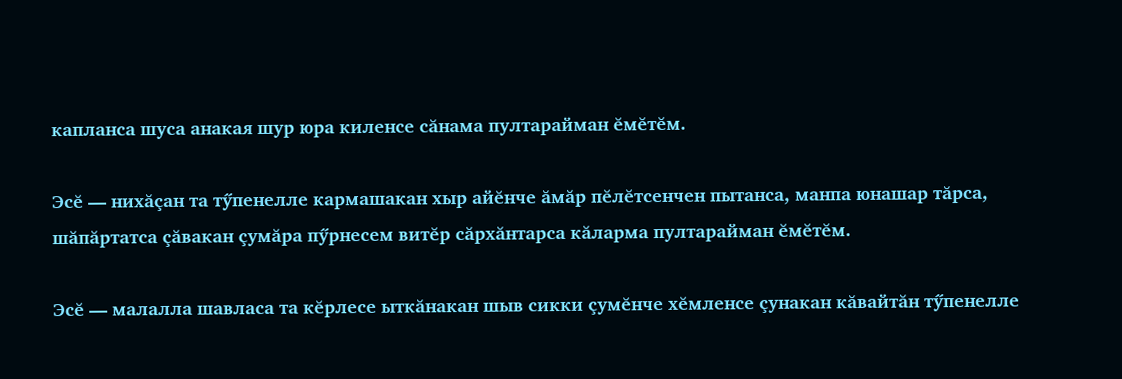капланса шуса анакая шур юра киленсе сăнама пултарайман ĕмĕтĕм.

Эсĕ — нихăçан та тӳпенелле кармашакан хыр айĕнче ăмăр пĕлĕтсенчен пытанса, манпа юнашар тăрса, шăпăртатса çăвакан çумăра пӳрнесем витĕр сăрхăнтарса кăларма пултарайман ĕмĕтĕм.

Эсĕ — малалла шавласа та кĕрлесе ыткăнакан шыв сикки çумĕнче хĕмленсе çунакан кăвайтăн тӳпенелле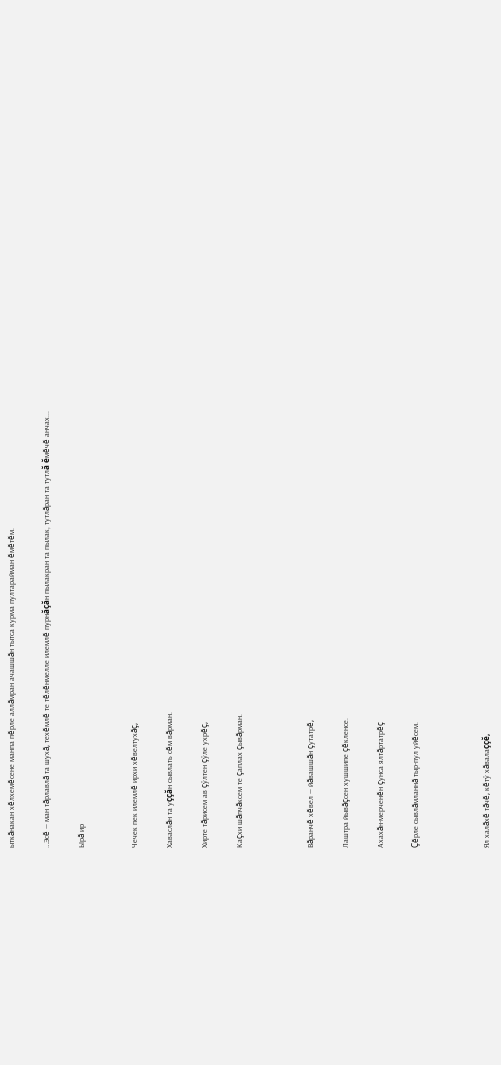ыткăнакан хĕлхемĕсене манпа пĕрле аллăмран ачашшăн тытса курма пултарайман ĕмĕтĕм.

…Эсĕ — ман тăрлавлă та шухă, техĕмлĕ те тĕлĕнмелле илемлĕ пурнăçăн пылакран та пылак, тутлăран та тутлă ĕмĕчĕ анчах...

Ырă ир


Чечек пек илемлĕ ирхи хĕвелтухăç,

Хаваслăн та уççăн сывлать сĕм вăрман.

Хирте тăрисем ав çӳлтен çӳле ухрĕç,

Каçхи шăпчăксем те çаплах çывăрман.



Вăранчĕ хĕвел — йăвашшăн çутатрĕ,

Лаштра йывăçсен хушшипе çĕкленсе.

Ахахăн-мерченĕн çунса ялтăртатрĕç

Çĕрле сывлăмланнă тыр-пул уйĕсем.



Ял халăхĕ тăчĕ, кĕтӳ хăвалаççĕ,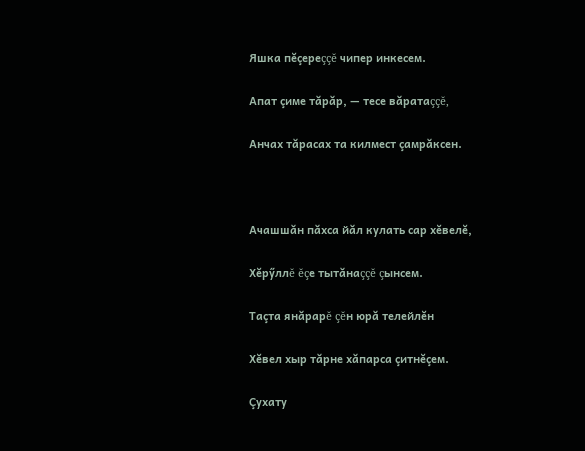Яшка пĕçереççĕ чипер инкесем.

Апат çиме тăрăр, — тесе вăратаççĕ,

Анчах тăрасах та килмест çамрăксен.



Ачашшăн пăхса йăл кулать сар хĕвелĕ,

Хĕрӳллĕ ĕçе тытăнаççĕ çынсем.

Таçта янăрарĕ çĕн юрă телейлĕн

Хĕвел хыр тăрне хăпарса çитнĕçем.

Çухату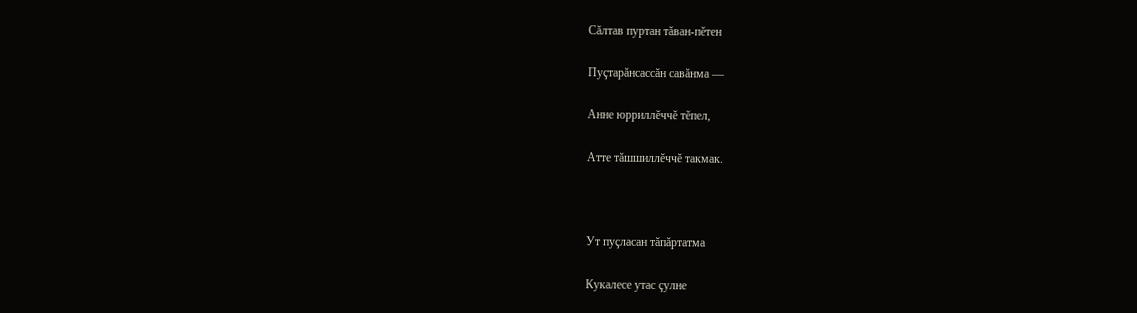Сăлтав пуртан тăван-пĕтен

Пуçтарăнсассăн савăнма —

Анне юрриллĕччĕ тĕпел,

Атте тăшшиллĕччĕ такмак.



Ут пуçласан тăпăртатма

Кукалесе утас çулне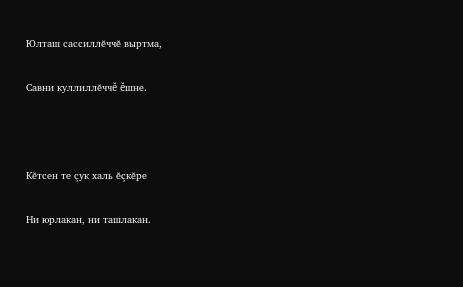Юлташ сассиллĕччĕ выртма,

Савни куллиллĕччĕ ĕшне.



Кĕтсен те çук халь ĕçкĕре

Ни юрлакан, ни ташлакан.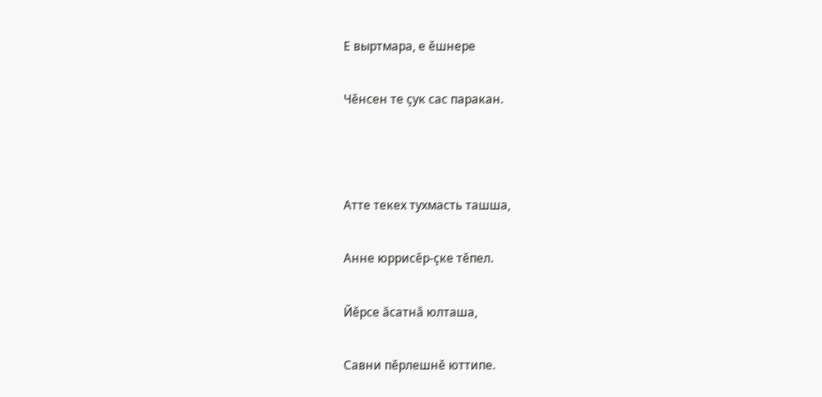Е выртмара, е ĕшнере

Чĕнсен те çук сас паракан.



Атте текех тухмасть ташша,

Анне юррисĕр-çке тĕпел.

Йĕрсе ăсатнă юлташа,

Савни пĕрлешнĕ юттипе.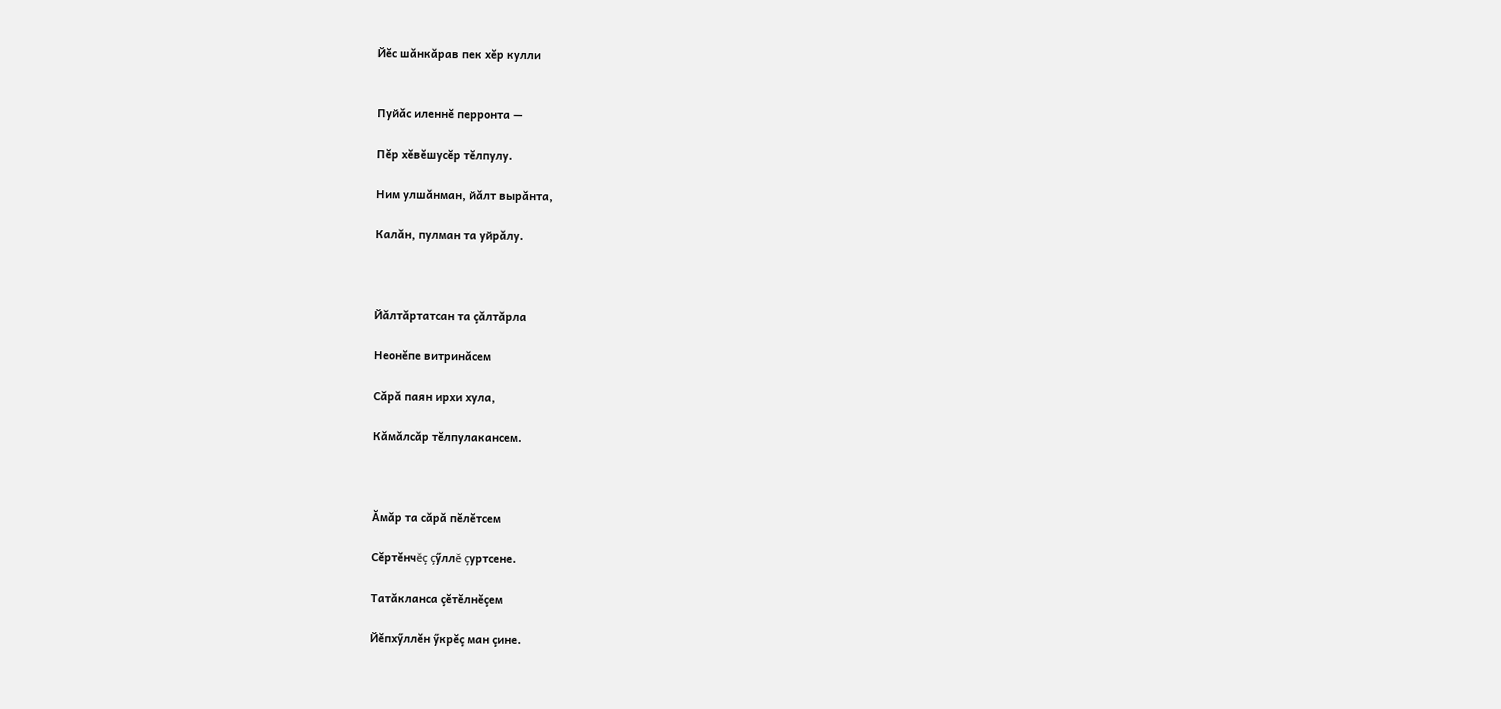Йĕс шăнкăрав пек хĕр кулли


Пуйăс иленнĕ перронта —

Пĕр хĕвĕшусĕр тĕлпулу.

Ним улшăнман, йăлт вырăнта,

Калăн, пулман та уйрăлу.



Йăлтăртатсан та çăлтăрла

Неонĕпе витринăсем

Сăрă паян ирхи хула,

Кăмăлсăр тĕлпулакансем.



Ăмăр та сăрă пĕлĕтсем

Сĕртĕнчĕç çӳллĕ çуртсене.

Татăкланса çĕтĕлнĕçем

Йĕпхӳллĕн ӳкрĕç ман çине.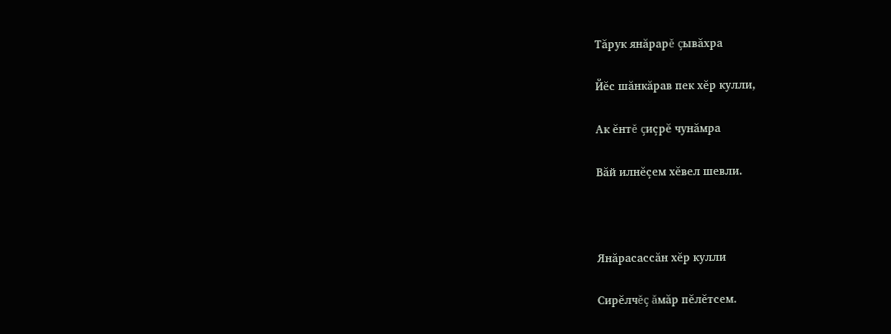Тăрук янăрарĕ çывăхра

Йĕс шăнкăрав пек хĕр кулли,

Ак ĕнтĕ çиçрĕ чунăмра

Вăй илнĕçем хĕвел шевли.



Янăрасассăн хĕр кулли

Сирĕлчĕç ăмăр пĕлĕтсем.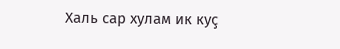Халь сар хулам ик куç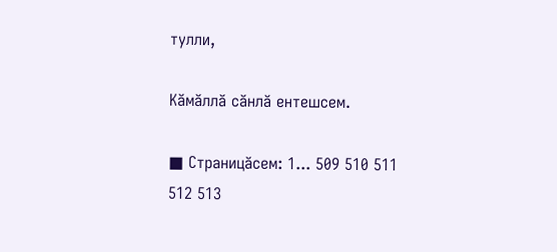тулли,

Кăмăллă сăнлă ентешсем.

■ Страницăсем: 1... 509 510 511 512 513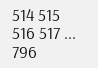514 515 516 517 ... 796